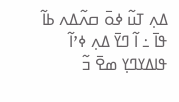ߡߍ߲ ߠߎ߬ ߦߋ߫ ߛߍ߬ߡߍ ߕߊ߬ ߟߊ߫ ߸ ߊ߬ ߣߌ߫ ߡߍ߲ ߦߴߊ߬ ߟߊߡߌߣߌ߲ ߘߐ߫ ߏ߬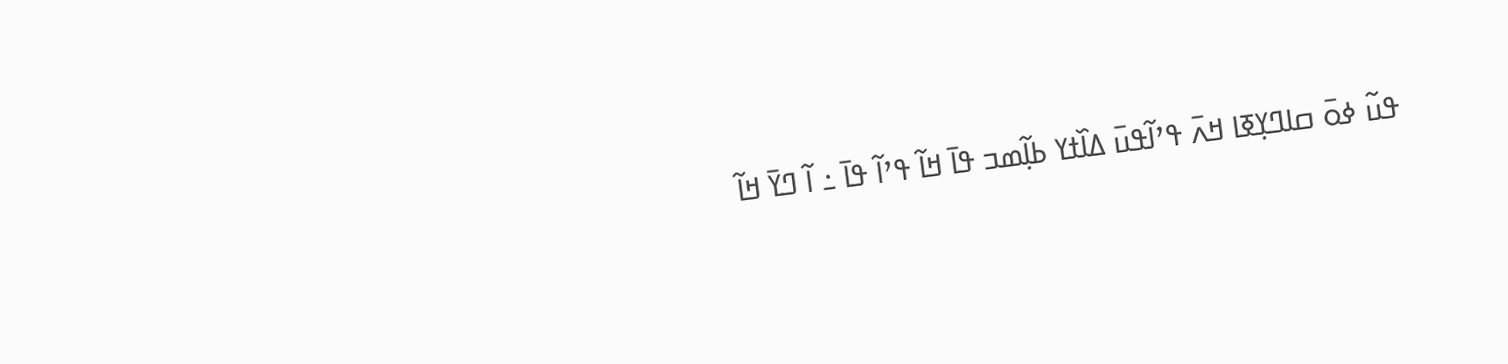ߟߎ߬ ߦߋ߫ ߛߊߣߌ߲ߧߊ ߞߍ߫ ߟߴߊ߬ߟߎ߫ ߡߊ߰ߙߌ ߕߊ߲߬ߘߏ ߟߊ߫ ߞߊ߬ ߟߴߊ߬ ߟߊ߫ ߸ ߊ߬ ߣߌ߫ ߞߊ߬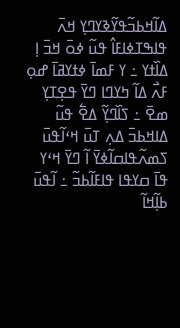ߡߊ߬ߞߕߏ߬ߟߌ߬ߢߌߣߌ߲ ߞߍ߫ ߟߊߒߠߦߊߓߊ߮ ߟߎ߬ ߦߋ߫ ߞߏ߫ ߊ߲ ߡߊ߰ߙߌ ߸ ߌ ߓߘߊ߫ ߦߙߌߥߊ߫ ߝߋ߲ ߓߍ߯ ߡߊ߬ ߤߌߣߊ ߣߌ߫ ߟߐ߲ߠߌ߲ ߘߐ߫ ߸ ߖߊ߰ߣߌ߲߬ ߡߐ߱ ߟߎ߬ ߡߊߞߕߏ߫ ߡߍ߲ ߠߎ߫ ߞߵߊ߬ߟߎ߫ ߖߘߍ߬ߟߊߛߊ߬ߦߌ߫ ߊ߬ ߣߌ߫ ߞߵߌ ߟߊ߫ ߛߌߟߊ ߟߊߓߊ߬ߕߏ߬ ߸ ߊ߬ߟߎ߫ ߕߊ߲߬ߞߊ߬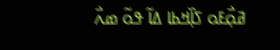ߥߋ߲߯ߓߋ ߖߊ߲߰ߞߕߊ ߡߊ߬ ߟߋ߬ ߘߍ߯